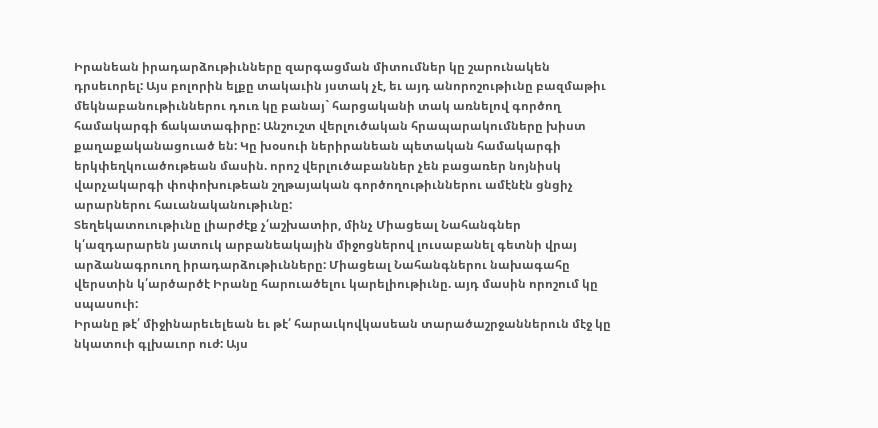Իրանեան իրադարձութիւնները զարգացման միտումներ կը շարունակեն դրսեւորել: Այս բոլորին ելքը տակաւին յստակ չէ, եւ այդ անորոշութիւնը բազմաթիւ մեկնաբանութիւններու դուռ կը բանայ` հարցականի տակ առնելով գործող համակարգի ճակատագիրը: Անշուշտ վերլուծական հրապարակումները խիստ քաղաքականացուած են: Կը խօսուի ներիրանեան պետական համակարգի երկփեղկուածութեան մասին. որոշ վերլուծաբաններ չեն բացառեր նոյնիսկ վարչակարգի փոփոխութեան շղթայական գործողութիւններու ամէնէն ցնցիչ արարներու հաւանականութիւնը:
Տեղեկատուութիւնը լիարժէք չ՛աշխատիր, մինչ Միացեալ Նահանգներ կ՛ազդարարեն յատուկ արբանեակային միջոցներով լուսաբանել գետնի վրայ արձանագրուող իրադարձութիւնները: Միացեալ Նահանգներու նախագահը վերստին կ՛արծարծէ Իրանը հարուածելու կարելիութիւնը. այդ մասին որոշում կը սպասուի:
Իրանը թէ՛ միջինարեւելեան եւ թէ՛ հարաւկովկասեան տարածաշրջաններուն մէջ կը նկատուի գլխաւոր ուժ: Այս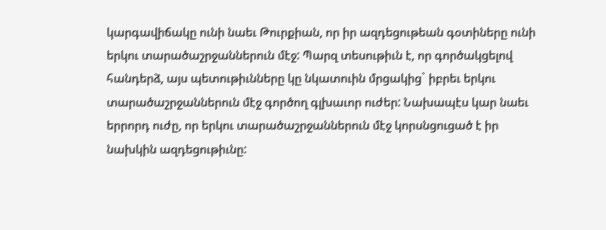կարգավիճակը ունի նաեւ Թուրքիան, որ իր ազդեցութեան գօտիները ունի երկու տարածաշրջաններուն մէջ: Պարզ տեսութիւն է, որ գործակցելով հանդերձ, այս պետութիւնները կը նկատուին մրցակից` իբրեւ երկու տարածաշրջաններուն մէջ գործող գլխաւոր ուժեր: Նախապէս կար նաեւ երրորդ ուժը, որ երկու տարածաշրջաններուն մէջ կորսնցուցած է իր նախկին ազդեցութիւնը: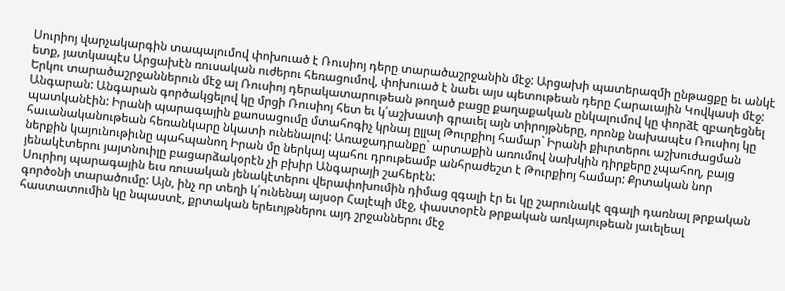Սուրիոյ վարչակարգին տապալումով փոխուած է Ռուսիոյ դերը տարածաշրջանին մէջ: Արցախի պատերազմի ընթացքը եւ անկէ ետք, յատկապէս Արցախէն ռուսական ուժերու հեռացումով, փոխուած է նաեւ այս պետութեան դերը Հարաւային Կովկասի մէջ:
Երկու տարածաշրջաններուն մէջ ալ Ռուսիոյ դերակատարութեան թողած բացը քաղաքական ընկալումով կը փորձէ զբաղեցնել Անգարան: Անգարան գործակցելով կը մրցի Ռուսիոյ հետ եւ կ՛աշխատի գրաւել այն տիրոյթները, որոնք նախապէս Ռուսիոյ կը պատկանէին: Իրանի պարագային քաոսացումը մտահոգիչ կրնայ ըլլալ Թուրքիոյ համար` Իրանի քիւրտերու աշխուժացման հաւանականութեան հեռանկարը նկատի ունենալով: Առաջադրանքը` արտաքին առումով նախկին դիրքերը չպահող, բայց ներքին կայունութիւնը պահպանող Իրան մը ներկայ պահու դրութեամբ անհրաժեշտ է Թուրքիոյ համար: Քրտական նոր յենակէտերու յայտնուիլը բացարձակօրէն չի բխիր Անգարայի շահերէն:
Սուրիոյ պարագային եւս ռուսական յենակէտերու վերափոխումին դիմաց զգալի էր եւ կը շարունակէ զգալի դառնալ թրքական գործօնի տարածումը: Այն, ինչ որ տեղի կ՛ունենայ այսօր Հալէպի մէջ, փաստօրէն թրքական առկայութեան յաւելեալ հաստատումին կը նպաստէ, քրտական երեւոյթներու այդ շրջաններու մէջ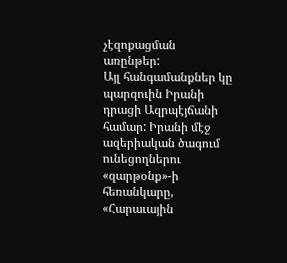չէզոքացման առընթեր:
Այլ հանգամանքներ կը պարզուին Իրանի դրացի Ազրպէյճանի համար: Իրանի մէջ ազերիական ծագում ունեցողներու «զարթօնք»-ի հեռանկարը, «Հարաւային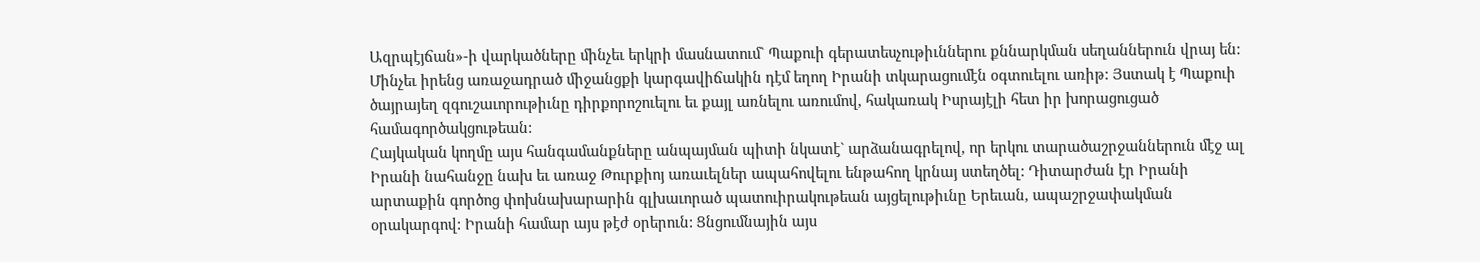Ազրպէյճան»-ի վարկածները մինչեւ երկրի մասնատում` Պաքուի գերատեսչութիւններու քննարկման սեղաններուն վրայ են: Մինչեւ իրենց առաջադրած միջանցքի կարգավիճակին դէմ եղող Իրանի տկարացումէն օգտուելու առիթ: Յստակ է Պաքուի ծայրայեղ զգուշաւորութիւնը դիրքորոշուելու եւ քայլ առնելու առումով, հակառակ Իսրայէլի հետ իր խորացուցած համագործակցութեան:
Հայկական կողմը այս հանգամանքները անպայման պիտի նկատէ` արձանագրելով, որ երկու տարածաշրջաններուն մէջ ալ Իրանի նահանջը նախ եւ առաջ Թուրքիոյ առաւելներ ապահովելու ենթահող կրնայ ստեղծել: Դիտարժան էր Իրանի արտաքին գործոց փոխնախարարին գլխաւորած պատուիրակութեան այցելութիւնը Երեւան, ապաշրջափակման օրակարգով: Իրանի համար այս թէժ օրերուն: Ցնցումնային այս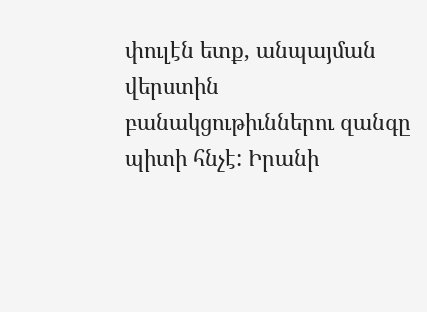փուլէն ետք, անպայման վերստին բանակցութիւններու զանգը պիտի հնչէ: Իրանի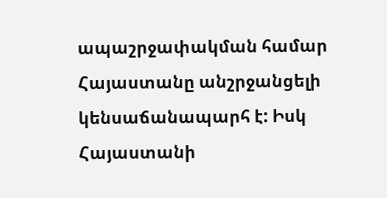ապաշրջափակման համար Հայաստանը անշրջանցելի կենսաճանապարհ է: Իսկ Հայաստանի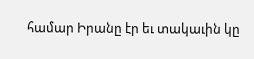համար Իրանը էր եւ տակաւին կը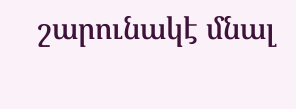շարունակէ մնալ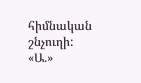հիմնական շնչուղի:
«Ա.»